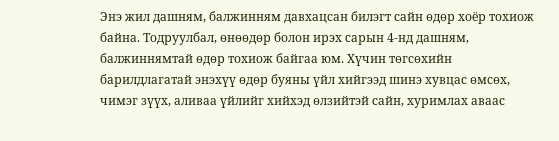Энэ жил дашням, балжинням давхацсан билэгт сайн өдөр хоёр тохиож байна. Тодруулбал, өнөөдөр болон ирэх сарын 4-нд дашням, балжиннямтай өдөр тохиож байгаа юм. Хүчин төгсөхийн барилдлагатай энэхүү өдөр буяны үйл хийгээд шинэ хувцас өмсөх, чимэг зүүх, аливаа үйлийг хийхэд өлзийтэй сайн, хуримлах аваас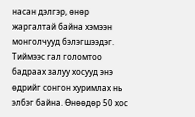насан дэлгэр, өнөр жаргалтай байна хэмээн монголчууд бэлэгшээдэг. Тиймээс гал голомтоо бадраах залуу хосууд энэ өдрийг сонгон хуримлах нь элбэг байна. Өнөөдөр 50 хос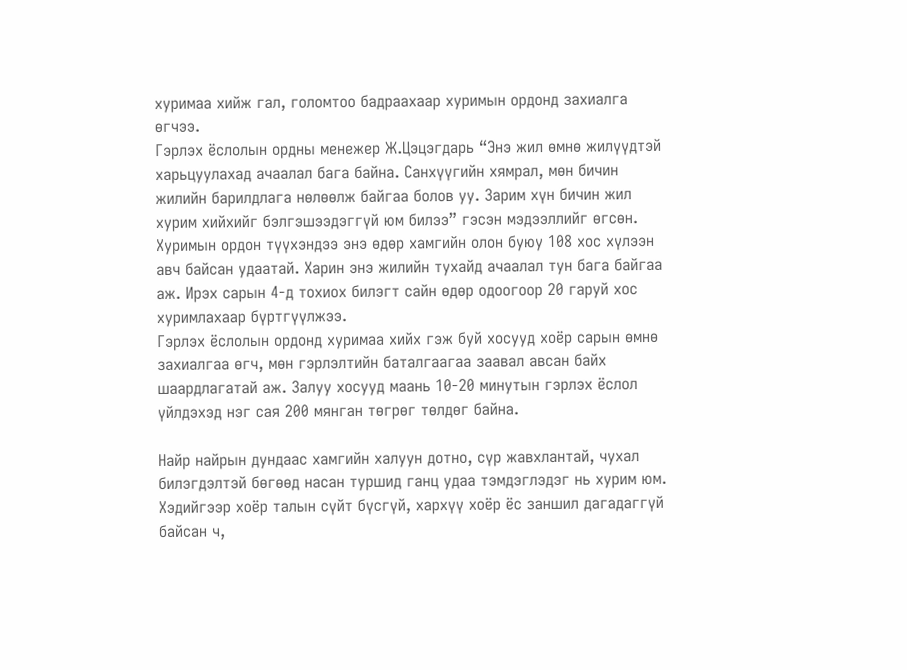хуримаа хийж гал, голомтоо бадраахаар хуримын ордонд захиалга өгчээ.
Гэрлэх ёслолын ордны менежер Ж.Цэцэгдарь “Энэ жил өмнө жилүүдтэй харьцуулахад ачаалал бага байна. Санхүүгийн хямрал, мөн бичин жилийн барилдлага нөлөөлж байгаа болов уу. Зарим хүн бичин жил хурим хийхийг бэлгэшээдэггүй юм билээ” гэсэн мэдээллийг өгсөн. Хуримын ордон түүхэндээ энэ өдөр хамгийн олон буюу 108 хос хүлээн авч байсан удаатай. Харин энэ жилийн тухайд ачаалал тун бага байгаа аж. Ирэх сарын 4-д тохиох билэгт сайн өдөр одоогоор 20 гаруй хос хуримлахаар бүртгүүлжээ.
Гэрлэх ёслолын ордонд хуримаа хийх гэж буй хосууд хоёр сарын өмнө захиалгаа өгч, мөн гэрлэлтийн баталгаагаа заавал авсан байх шаардлагатай аж. Залуу хосууд маань 10-20 минутын гэрлэх ёслол үйлдэхэд нэг сая 200 мянган төгрөг төлдөг байна.

Найр найрын дундаас хамгийн халуун дотно, сүр жавхлантай, чухал билэгдэлтэй бөгөөд насан туршид ганц удаа тэмдэглэдэг нь хурим юм. Хэдийгээр хоёр талын сүйт бүсгүй, хархүү хоёр ёс заншил дагадаггүй байсан ч,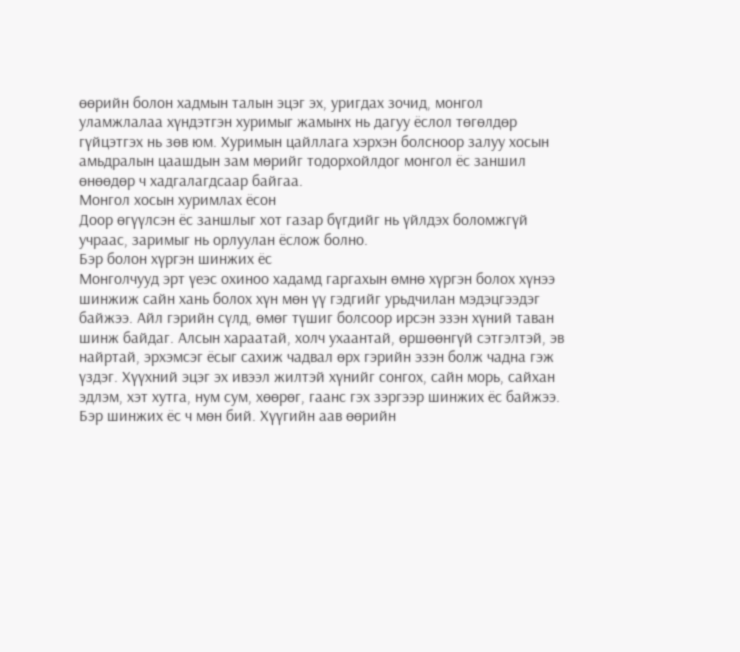өөрийн болон хадмын талын эцэг эх, уригдах зочид, монгол уламжлалаа хүндэтгэн хуримыг жамынх нь дагуу ёслол төгөлдөр гүйцэтгэх нь зөв юм. Хуримын цайллага хэрхэн болсноор залуу хосын амьдралын цаашдын зам мөрийг тодорхойлдог монгол ёс заншил өнөөдөр ч хадгалагдсаар байгаа.
Монгол хосын хуримлах ёсон
Доор өгүүлсэн ёс заншлыг хот газар бүгдийг нь үйлдэх боломжгүй учраас, заримыг нь орлуулан ёслож болно.
Бэр болон хүргэн шинжих ёс
Монголчууд эрт үеэс охиноо хадамд гаргахын өмнө хүргэн болох хүнээ шинжиж сайн хань болох хүн мөн үү гэдгийг урьдчилан мэдэцгээдэг байжээ. Айл гэрийн сүлд, өмөг түшиг болсоор ирсэн эзэн хүний таван шинж байдаг. Алсын хараатай, холч ухаантай, өршөөнгүй сэтгэлтэй, эв найртай, эрхэмсэг ёсыг сахиж чадвал өрх гэрийн эзэн болж чадна гэж үздэг. Хүүхний эцэг эх ивээл жилтэй хүнийг сонгох, сайн морь, сайхан эдлэм, хэт хутга, нум сум, хөөрөг, гаанс гэх зэргээр шинжих ёс байжээ.
Бэр шинжих ёс ч мөн бий. Хүүгийн аав өөрийн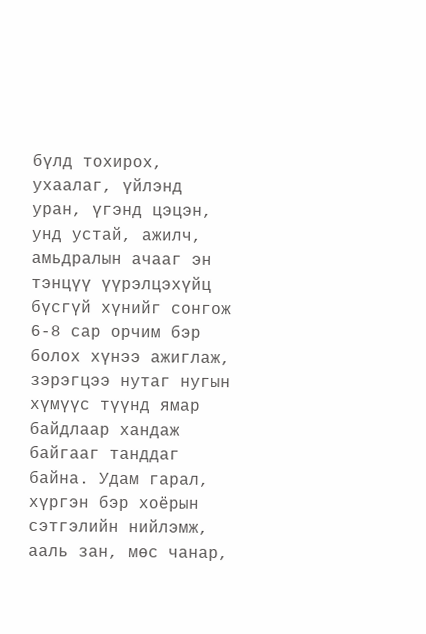бүлд тохирох, ухаалаг, үйлэнд уран, үгэнд цэцэн, унд устай, ажилч, амьдралын ачааг эн тэнцүү үүрэлцэхүйц бүсгүй хүнийг сонгож 6-8 сар орчим бэр болох хүнээ ажиглаж, зэрэгцээ нутаг нугын хүмүүс түүнд ямар байдлаар хандаж байгааг танддаг байна. Удам гарал, хүргэн бэр хоёрын сэтгэлийн нийлэмж, ааль зан, мөс чанар,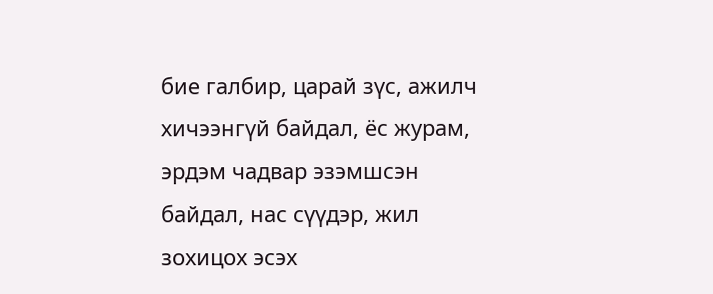бие галбир, царай зүс, ажилч хичээнгүй байдал, ёс журам, эрдэм чадвар эзэмшсэн байдал, нас сүүдэр, жил зохицох эсэх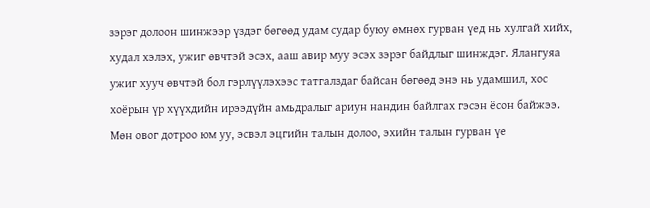зэрэг долоон шинжээр үздэг бөгөөд удам судар буюу өмнөх гурван үед нь хулгай хийх, худал хэлэх, ужиг өвчтэй эсэх, ааш авир муу эсэх зэрэг байдлыг шинждэг. Ялангуяа ужиг хууч өвчтэй бол гэрлүүлэхээс татгалздаг байсан бөгөөд энэ нь удамшил, хос хоёрын үр хүүхдийн ирээдүйн амьдралыг ариун нандин байлгах гэсэн ёсон байжээ. Мөн овог дотроо юм уу, эсвэл эцгийн талын долоо, эхийн талын гурван үе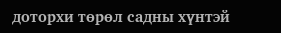доторхи төрөл садны хүнтэй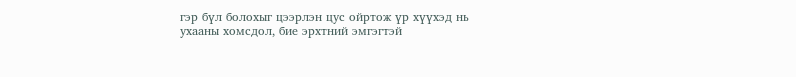гэр бүл болохыг цээрлэн цус ойртож үр хүүхэд нь ухааны хомсдол, бие эрхтний эмгэгтэй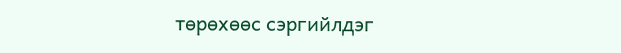төрөхөөс сэргийлдэг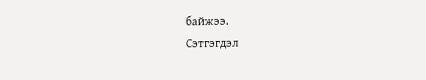байжээ.
Сэтгэгдэл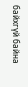байхгүй байна